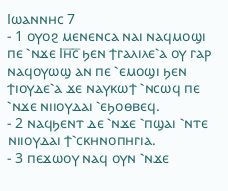Ⲓⲱⲁⲛⲛⲏⲥ 7
- 1 ⲟⲩⲟϩ ⲙⲉⲛⲉⲛⲥⲁ ⲛⲁⲓ ⲛⲁϥⲙⲟϣⲓ ⲡⲉ ⳿ⲛϫⲉ Ⲓⲏ̅ⲥ̅ ϧⲉⲛ ϯⲅⲁⲗⲓⲗⲉ⳿ⲁ ⲟⲩ ⲅⲁⲣ ⲛⲁϥⲟⲩⲱϣ ⲁⲛ ⲡⲉ ⳿ⲉⲙⲟϣⲓ ϧⲉⲛ ϯⲓⲟⲩⲇⲉ⳿ⲁ ϫⲉ ⲛⲁⲩⲕⲱϯ ⳿ⲛⲥⲱϥ ⲡⲉ ⳿ⲛϫⲉ ⲛⲓⲓⲟⲩⲇⲁⲓ ⳿ⲉϧⲟⲑⲃⲉϥ.
- 2 ⲛⲁϥϧⲉⲛⲧ ⲇⲉ ⳿ⲛϫⲉ ⳿ⲡϣⲁⲓ ⳿ⲛⲧⲉ ⲛⲓⲓⲟⲩⲇⲁⲓ ϯ⳿ⲥⲕⲏⲛⲟⲡⲏⲅⲓⲁ.
- 3 ⲡⲉϫⲱⲟⲩ ⲛⲁϥ ⲟⲩⲛ ⳿ⲛϫⲉ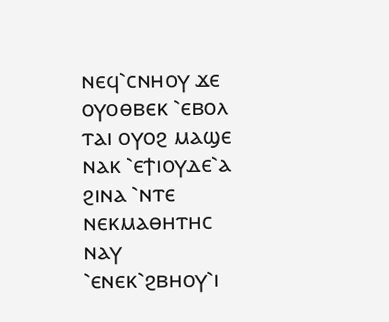ⲛⲉϥ⳿ⲥⲛⲏⲟⲩ ϫⲉ ⲟⲩⲟⲑⲃⲉⲕ ⳿ⲉⲃⲟⲗ ⲧⲁⲓ ⲟⲩⲟϩ ⲙⲁϣⲉ ⲛⲁⲕ ⳿ⲉϯⲓⲟⲩⲇⲉ⳿ⲁ ϩⲓⲛⲁ ⳿ⲛⲧⲉ ⲛⲉⲕⲙⲁⲑⲏⲧⲏⲥ ⲛⲁⲩ ⳿ⲉⲛⲉⲕ⳿ϩⲃⲏⲟⲩ⳿ⲓ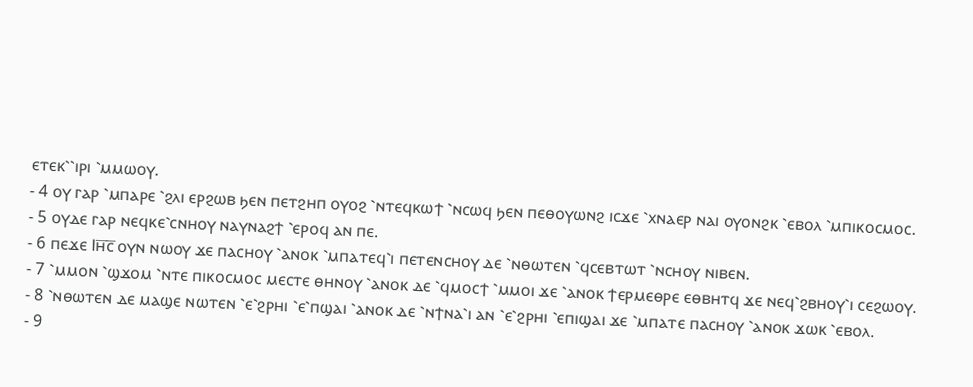ⲉⲧⲉⲕ⳿⳿ⲓⲣⲓ ⳿ⲙⲙⲱⲟⲩ.
- 4 ⲟⲩ ⲅⲁⲣ ⳿ⲙⲡⲁⲣⲉ ⳿ϩⲗⲓ ⲉⲣϩⲱⲃ ϧⲉⲛ ⲡⲉⲧϩⲏⲡ ⲟⲩⲟϩ ⳿ⲛⲧⲉϥⲕⲱϯ ⳿ⲛⲥⲱϥ ϧⲉⲛ ⲡⲉⲑⲟⲩⲱⲛϩ ⲓⲥϫⲉ ⳿ⲭⲛⲁⲉⲣ ⲛⲁⲓ ⲟⲩⲟⲛϩⲕ ⳿ⲉⲃⲟⲗ ⳿ⲙⲡⲓⲕⲟⲥⲙⲟⲥ.
- 5 ⲟⲩⲇⲉ ⲅⲁⲣ ⲛⲉϥⲕⲉ⳿ⲥⲛⲏⲟⲩ ⲛⲁⲩⲛⲁϩϯ ⳿ⲉⲣⲟϥ ⲁⲛ ⲡⲉ.
- 6 ⲡⲉϫⲉ Ⲓⲏ̅ⲥ̅ ⲟⲩⲛ ⲛⲱⲟⲩ ϫⲉ ⲡⲁⲥⲏⲟⲩ ⳿ⲁⲛⲟⲕ ⳿ⲙⲡⲁⲧⲉϥ⳿ⲓ ⲡⲉⲧⲉⲛⲥⲏⲟⲩ ⲇⲉ ⳿ⲛⲑⲱⲧⲉⲛ ⳿ϥⲥⲉⲃⲧⲱⲧ ⳿ⲛⲥⲏⲟⲩ ⲛⲓⲃⲉⲛ.
- 7 ⳿ⲙⲙⲟⲛ ⳿ϣϫⲟⲙ ⳿ⲛⲧⲉ ⲡⲓⲕⲟⲥⲙⲟⲥ ⲙⲉⲥⲧⲉ ⲑⲏⲛⲟⲩ ⳿ⲁⲛⲟⲕ ⲇⲉ ⳿ϥⲙⲟⲥϯ ⳿ⲙⲙⲟⲓ ϫⲉ ⳿ⲁⲛⲟⲕ ϯⲉⲣⲙⲉⲑⲣⲉ ⲉⲑⲃⲏⲧϥ ϫⲉ ⲛⲉϥ⳿ϩⲃⲏⲟⲩ⳿ⲓ ⲥⲉϩⲱⲟⲩ.
- 8 ⳿ⲛⲑⲱⲧⲉⲛ ⲇⲉ ⲙⲁϣⲉ ⲛⲱⲧⲉⲛ ⳿ⲉ⳿ϩⲣⲏⲓ ⳿ⲉ⳿ⲡϣⲁⲓ ⳿ⲁⲛⲟⲕ ⲇⲉ ⳿ⲛϯⲛⲁ⳿ⲓ ⲁⲛ ⳿ⲉ⳿ϩⲣⲏⲓ ⳿ⲉⲡⲓϣⲁⲓ ϫⲉ ⳿ⲙⲡⲁⲧⲉ ⲡⲁⲥⲏⲟⲩ ⳿ⲁⲛⲟⲕ ϫⲱⲕ ⳿ⲉⲃⲟⲗ.
- 9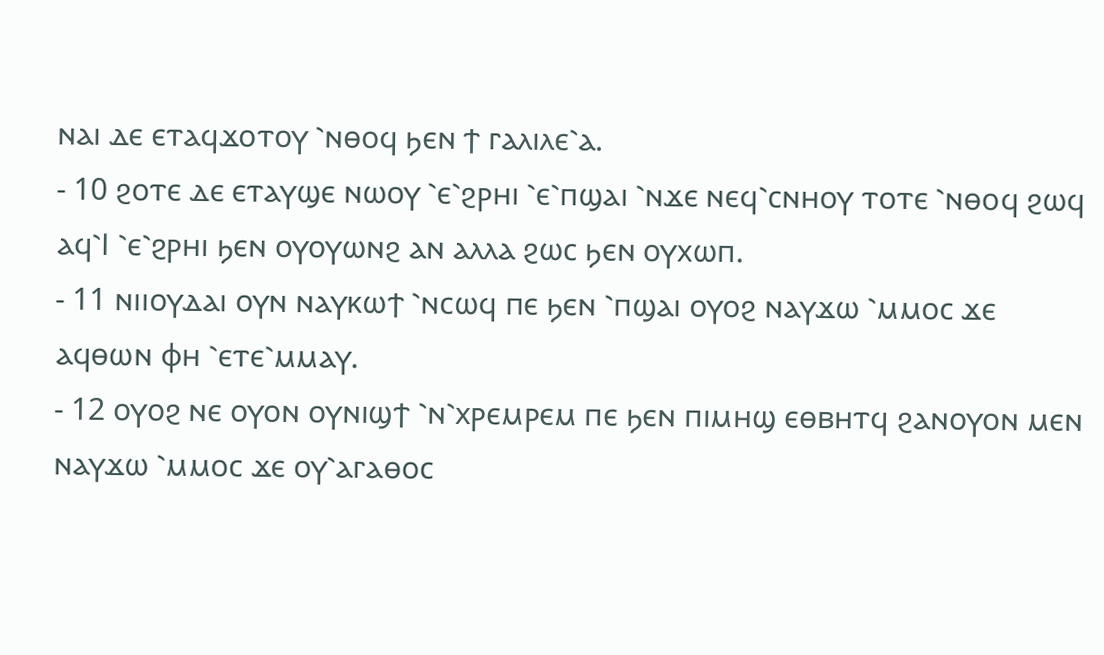ⲛⲁⲓ ⲇⲉ ⲉⲧⲁϥϫⲟⲧⲟⲩ ⳿ⲛⲑⲟϥ ϧⲉⲛ ϯ ⲅⲁⲗⲓⲗⲉ⳿ⲁ.
- 10 ϩⲟⲧⲉ ⲇⲉ ⲉⲧⲁⲩϣⲉ ⲛⲱⲟⲩ ⳿ⲉ⳿ϩⲣⲏⲓ ⳿ⲉ⳿ⲡϣⲁⲓ ⳿ⲛϫⲉ ⲛⲉϥ⳿ⲥⲛⲏⲟⲩ ⲧⲟⲧⲉ ⳿ⲛⲑⲟϥ ϩⲱϥ ⲁϥ⳿Ⲓ ⳿ⲉ⳿ϩⲣⲏⲓ ϧⲉⲛ ⲟⲩⲟⲩⲱⲛϩ ⲁⲛ ⲁⲗⲗⲁ ϩⲱⲥ ϧⲉⲛ ⲟⲩⲭⲱⲡ.
- 11 ⲛⲓⲓⲟⲩⲇⲁⲓ ⲟⲩⲛ ⲛⲁⲩⲕⲱϯ ⳿ⲛⲥⲱϥ ⲡⲉ ϧⲉⲛ ⳿ⲡϣⲁⲓ ⲟⲩⲟϩ ⲛⲁⲩϫⲱ ⳿ⲙⲙⲟⲥ ϫⲉ ⲁϥⲑⲱⲛ ⲫⲏ ⳿ⲉⲧⲉ⳿ⲙⲙⲁⲩ.
- 12 ⲟⲩⲟϩ ⲛⲉ ⲟⲩⲟⲛ ⲟⲩⲛⲓϣϯ ⳿ⲛ⳿ⲭⲣⲉⲙⲣⲉⲙ ⲡⲉ ϧⲉⲛ ⲡⲓⲙⲏϣ ⲉⲑⲃⲏⲧϥ ϩⲁⲛⲟⲩⲟⲛ ⲙⲉⲛ ⲛⲁⲩϫⲱ ⳿ⲙⲙⲟⲥ ϫⲉ ⲟⲩ⳿ⲁⲅⲁⲑⲟⲥ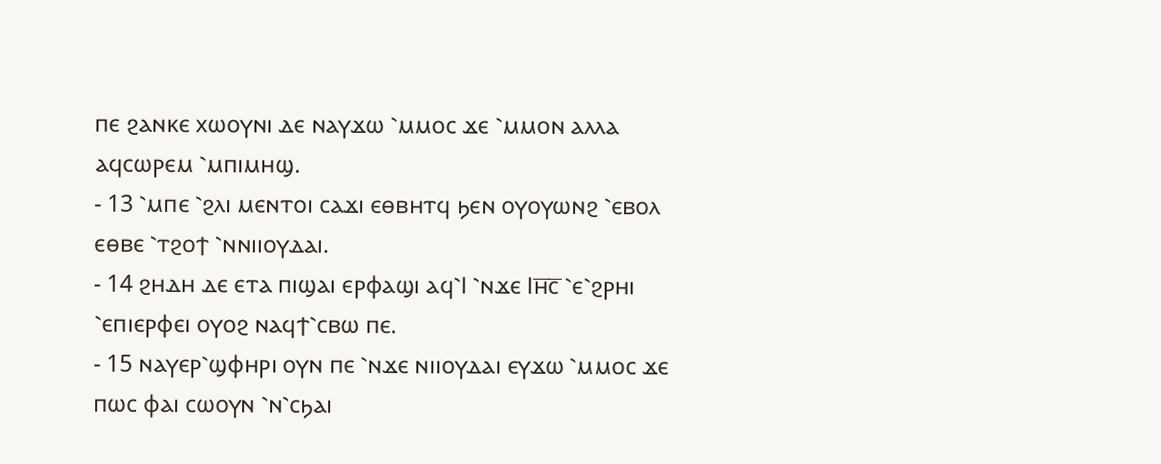ⲡⲉ ϩⲁⲛⲕⲉ ⲭⲱⲟⲩⲛⲓ ⲇⲉ ⲛⲁⲩϫⲱ ⳿ⲙⲙⲟⲥ ϫⲉ ⳿ⲙⲙⲟⲛ ⲁⲗⲗⲁ ⲁϥⲥⲱⲣⲉⲙ ⳿ⲙⲡⲓⲙⲏϣ.
- 13 ⳿ⲙⲡⲉ ⳿ϩⲗⲓ ⲙⲉⲛⲧⲟⲓ ⲥⲁϫⲓ ⲉⲑⲃⲏⲧϥ ϧⲉⲛ ⲟⲩⲟⲩⲱⲛϩ ⳿ⲉⲃⲟⲗ ⲉⲑⲃⲉ ⳿ⲧϩⲟϯ ⳿ⲛⲛⲓⲓⲟⲩⲇⲁⲓ.
- 14 ϩⲏⲇⲏ ⲇⲉ ⲉⲧⲁ ⲡⲓϣⲁⲓ ⲉⲣⲫⲁϣⲓ ⲁϥ⳿Ⲓ ⳿ⲛϫⲉ Ⲓⲏ̅ⲥ̅ ⳿ⲉ⳿ϩⲣⲏⲓ ⳿ⲉⲡⲓⲉⲣⲫⲉⲓ ⲟⲩⲟϩ ⲛⲁϥϯ⳿ⲥⲃⲱ ⲡⲉ.
- 15 ⲛⲁⲩⲉⲣ⳿ϣⲫⲏⲣⲓ ⲟⲩⲛ ⲡⲉ ⳿ⲛϫⲉ ⲛⲓⲓⲟⲩⲇⲁⲓ ⲉⲩϫⲱ ⳿ⲙⲙⲟⲥ ϫⲉ ⲡⲱⲥ ⲫⲁⲓ ⲥⲱⲟⲩⲛ ⳿ⲛ⳿ⲥϧⲁⲓ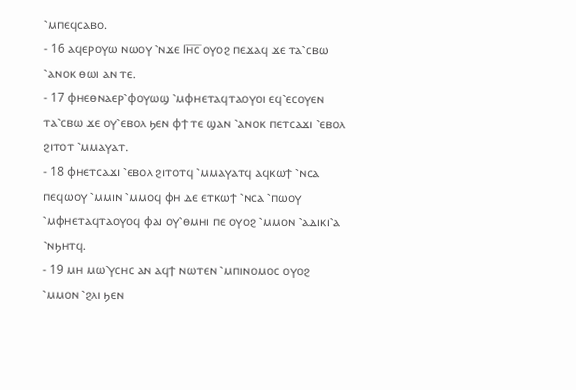⳿ⲙⲡⲉϥⲥⲁⲃⲟ.
- 16 ⲁϥⲉⲣⲟⲩⲱ ⲛⲱⲟⲩ ⳿ⲛϫⲉ Ⲓⲏ̅ⲥ̅ ⲟⲩⲟϩ ⲡⲉϫⲁϥ ϫⲉ ⲧⲁ⳿ⲥⲃⲱ ⳿ⲁⲛⲟⲕ ⲑⲱⲓ ⲁⲛ ⲧⲉ.
- 17 ⲫⲏⲉⲑⲛⲁⲉⲣ⳿ⲫⲟⲩⲱϣ ⳿ⲙⲫⲏⲉⲧⲁϥⲧⲁⲟⲩⲟⲓ ⲉϥ⳿ⲉⲥⲟⲩⲉⲛ ⲧⲁ⳿ⲥⲃⲱ ϫⲉ ⲟⲩ⳿ⲉⲃⲟⲗ ϧⲉⲛ ⲫϯ ⲧⲉ ϣⲁⲛ ⳿ⲁⲛⲟⲕ ⲡⲉⲧⲥⲁϫⲓ ⳿ⲉⲃⲟⲗ ϩⲓⲧⲟⲧ ⳿ⲙⲙⲁⲩⲁⲧ.
- 18 ⲫⲏⲉⲧⲥⲁϫⲓ ⳿ⲉⲃⲟⲗ ϩⲓⲧⲟⲧϥ ⳿ⲙⲙⲁⲩⲁⲧϥ ⲁϥⲕⲱϯ ⳿ⲛⲥⲁ ⲡⲉϥⲱⲟⲩ ⳿ⲙⲙⲓⲛ ⳿ⲙⲙⲟϥ ⲫⲏ ⲇⲉ ⲉⲧⲕⲱϯ ⳿ⲛⲥⲁ ⳿ⲡⲱⲟⲩ ⳿ⲙⲫⲏⲉⲧⲁϥⲧⲁⲟⲩⲟϥ ⲫⲁⲓ ⲟⲩ⳿ⲑⲙⲏⲓ ⲡⲉ ⲟⲩⲟϩ ⳿ⲙⲙⲟⲛ ⳿ⲁⲇⲓⲕⲓ⳿ⲁ ⳿ⲛϧⲏⲧϥ.
- 19 ⲙⲏ ⲙⲱ⳿ⲩⲥⲏⲥ ⲁⲛ ⲁϥϯ ⲛⲱⲧⲉⲛ ⳿ⲙⲡⲓⲛⲟⲙⲟⲥ ⲟⲩⲟϩ ⳿ⲙⲙⲟⲛ ⳿ϩⲗⲓ ϧⲉⲛ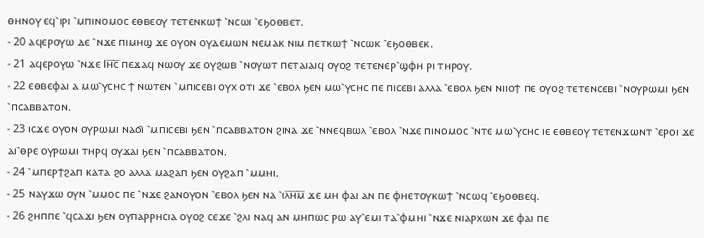ⲑⲏⲛⲟⲩ ⲉϥ⳿ⲓⲣⲓ ⳿ⲙⲡⲓⲛⲟⲙⲟⲥ ⲉⲑⲃⲉⲟⲩ ⲧⲉⲧⲉⲛⲕⲱϯ ⳿ⲛⲥⲱⲓ ⳿ⲉϧⲟⲑⲃⲉⲧ.
- 20 ⲁϥⲉⲣⲟⲩⲱ ⲇⲉ ⳿ⲛϫⲉ ⲡⲓⲙⲏϣ ϫⲉ ⲟⲩⲟⲛ ⲟⲩⲇⲉⲙⲱⲛ ⲛⲉⲙⲁⲕ ⲛⲓⲙ ⲡⲉⲧⲕⲱϯ ⳿ⲛⲥⲱⲕ ⳿ⲉϧⲟⲑⲃⲉⲕ.
- 21 ⲁϥⲉⲣⲟⲩⲱ ⳿ⲛϫⲉ Ⲓⲏ̅ⲥ̅ ⲡⲉϫⲁϥ ⲛⲱⲟⲩ ϫⲉ ⲟⲩϩⲱⲃ ⳿ⲛⲟⲩⲱⲧ ⲡⲉⲧⲁⲓⲁⲓϥ ⲟⲩⲟϩ ⲧⲉⲧⲉⲛⲉⲣ⳿ϣⲫⲏ ⲣⲓ ⲧⲏⲣⲟⲩ.
- 22 ⲉⲑⲃⲉⲫⲁⲓ ⲁ ⲙⲱ⳿ⲩⲥⲏⲥ ϯ ⲛⲱⲧⲉⲛ ⳿ⲙⲡⲓⲥⲉⲃⲓ ⲟⲩⲭ ⲟⲧⲓ ϫⲉ ⳿ⲉⲃⲟⲗ ϧⲉⲛ ⲙⲱ⳿ⲩⲥⲏⲥ ⲡⲉ ⲡⲓⲥⲉⲃⲓ ⲁⲗⲗⲁ ⳿ⲉⲃⲟⲗ ϧⲉⲛ ⲛⲓⲓⲟϯ ⲡⲉ ⲟⲩⲟϩ ⲧⲉⲧⲉⲛⲥⲉⲃⲓ ⳿ⲛⲟⲩⲣⲱⲙⲓ ϧⲉⲛ ⳿ⲡⲥⲁⲃⲃⲁⲧⲟⲛ.
- 23 ⲓⲥϫⲉ ⲟⲩⲟⲛ ⲟⲩⲣⲱⲙⲓ ⲛⲁϭⲓ ⳿ⲙⲡⲓⲥⲉⲃⲓ ϧⲉⲛ ⳿ⲡⲥⲁⲃⲃⲁⲧⲟⲛ ϩⲓⲛⲁ ϫⲉ ⳿ⲛⲛⲉϥⲃⲱⲗ ⳿ⲉⲃⲟⲗ ⳿ⲛϫⲉ ⲡⲓⲛⲟⲙⲟⲥ ⳿ⲛⲧⲉ ⲙⲱ⳿ⲩⲥⲏⲥ ⲓⲉ ⲉⲑⲃⲉⲟⲩ ⲧⲉⲧⲉⲛϫⲱⲛⲧ ⳿ⲉⲣⲟⲓ ϫⲉ ⲁⲓ⳿ⲑⲣⲉ ⲟⲩⲣⲱⲙⲓ ⲧⲏⲣϥ ⲟⲩϫⲁⲓ ϧⲉⲛ ⳿ⲡⲥⲁⲃⲃⲁⲧⲟⲛ.
- 24 ⳿ⲙⲡⲉⲣϯϩⲁⲡ ⲕⲁⲧⲁ ϩⲟ ⲁⲗⲗⲁ ⲙⲁϩⲁⲡ ϧⲉⲛ ⲟⲩϩⲁⲡ ⳿ⲙⲙⲏⲓ.
- 25 ⲛⲁⲩϫⲱ ⲟⲩⲛ ⳿ⲙⲙⲟⲥ ⲡⲉ ⳿ⲛϫⲉ ϩⲁⲛⲟⲩⲟⲛ ⳿ⲉⲃⲟⲗ ϧⲉⲛ ⲛⲁ ⳿ⲓⲗ̅ⲏ̅ⲙ̅ ϫⲉ ⲙⲏ ⲫⲁⲓ ⲁⲛ ⲡⲉ ⲫⲏⲉⲧⲟⲩⲕⲱϯ ⳿ⲛⲥⲱϥ ⳿ⲉϧⲟⲑⲃⲉϥ.
- 26 ϩⲏⲡⲡⲉ ⳿ϥⲥⲁϫⲓ ϧⲉⲛ ⲟⲩⲡⲁⲣⲣⲏⲥⲓⲁ ⲟⲩⲟϩ ⲥⲉϫⲉ ⳿ϩⲗⲓ ⲛⲁϥ ⲁⲛ ⲙⲏⲡⲱⲥ ⲣⲱ ⲁⲩ⳿ⲉⲙⲓ ⲧⲁ⳿ⲫⲙⲏⲓ ⳿ⲛϫⲉ ⲛⲓⲁⲣⲭⲱⲛ ϫⲉ ⲫⲁⲓ ⲡⲉ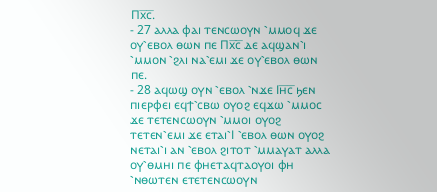Ⲡⲭ̅ⲥ̅.
- 27 ⲁⲗⲗⲁ ⲫⲁⲓ ⲧⲉⲛⲥⲱⲟⲩⲛ ⳿ⲙⲙⲟϥ ϫⲉ ⲟⲩ⳿ⲉⲃⲟⲗ ⲑⲱⲛ ⲡⲉ Ⲡⲭ̅ⲥ̅ ⲇⲉ ⲁϥϣⲁⲛ⳿ⲓ ⳿ⲙⲙⲟⲛ ⳿ϩⲗⲓ ⲛⲁ⳿ⲉⲙⲓ ϫⲉ ⲟⲩ⳿ⲉⲃⲟⲗ ⲑⲱⲛ ⲡⲉ.
- 28 ⲁϥⲱϣ ⲟⲩⲛ ⳿ⲉⲃⲟⲗ ⳿ⲛϫⲉ Ⲓⲏ̅ⲥ̅ ϧⲉⲛ ⲡⲓⲉⲣⲫⲉⲓ ⲉϥϯ⳿ⲥⲃⲱ ⲟⲩⲟϩ ⲉϥϫⲱ ⳿ⲙⲙⲟⲥ ϫⲉ ⲧⲉⲧⲉⲛⲥⲱⲟⲩⲛ ⳿ⲙⲙⲟⲓ ⲟⲩⲟϩ ⲧⲉⲧⲉⲛ⳿ⲉⲙⲓ ϫⲉ ⲉⲧⲁⲓ⳿Ⲓ ⳿ⲉⲃⲟⲗ ⲑⲱⲛ ⲟⲩⲟϩ ⲛⲉⲧⲁⲓ⳿ⲓ ⲁⲛ ⳿ⲉⲃⲟⲗ ϩⲓⲧⲟⲧ ⳿ⲙⲙⲁⲩⲁⲧ ⲁⲗⲗⲁ ⲟⲩ⳿ⲑⲙⲏⲓ ⲡⲉ ⲫⲏⲉⲧⲁϥⲧⲁⲟⲩⲟⲓ ⲫⲏ ⳿ⲛⲑⲱⲧⲉⲛ ⲉⲧⲉⲧⲉⲛⲥⲱⲟⲩⲛ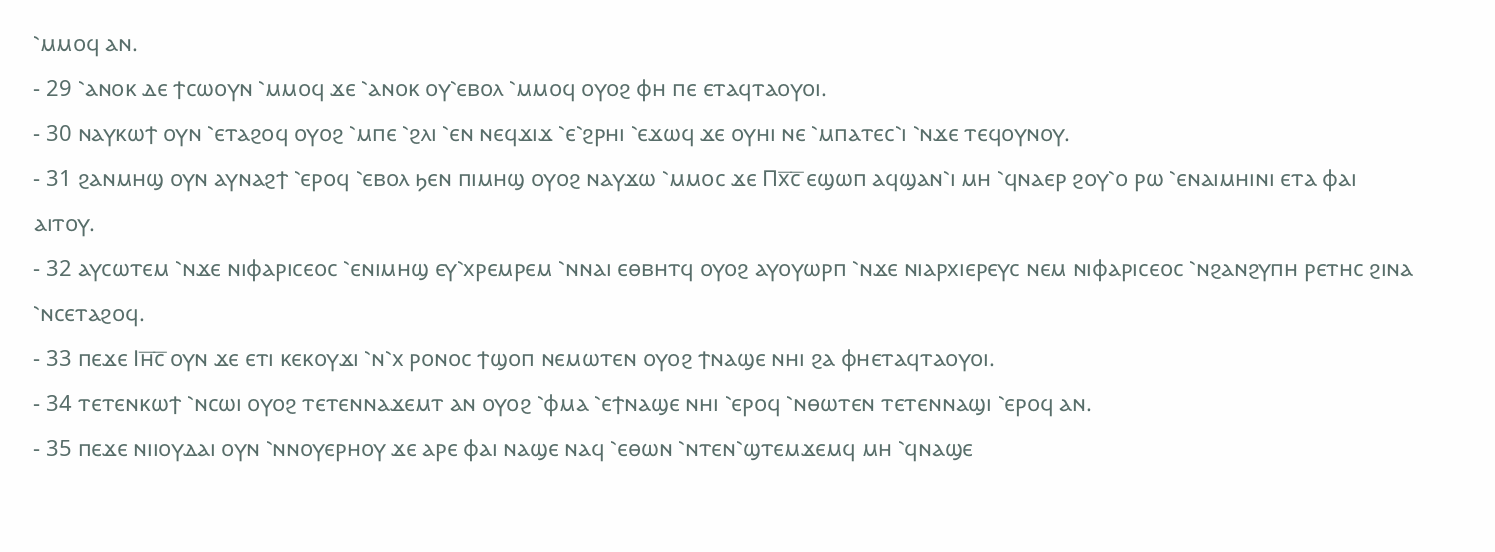⳿ⲙⲙⲟϥ ⲁⲛ.
- 29 ⳿ⲁⲛⲟⲕ ⲇⲉ ϯⲥⲱⲟⲩⲛ ⳿ⲙⲙⲟϥ ϫⲉ ⳿ⲁⲛⲟⲕ ⲟⲩ⳿ⲉⲃⲟⲗ ⳿ⲙⲙⲟϥ ⲟⲩⲟϩ ⲫⲏ ⲡⲉ ⲉⲧⲁϥⲧⲁⲟⲩⲟⲓ.
- 30 ⲛⲁⲩⲕⲱϯ ⲟⲩⲛ ⳿ⲉⲧⲁϩⲟϥ ⲟⲩⲟϩ ⳿ⲙⲡⲉ ⳿ϩⲗⲓ ⳿ⲉⲛ ⲛⲉϥϫⲓϫ ⳿ⲉ⳿ϩⲣⲏⲓ ⳿ⲉϫⲱϥ ϫⲉ ⲟⲩⲏⲓ ⲛⲉ ⳿ⲙⲡⲁⲧⲉⲥ⳿ⲓ ⳿ⲛϫⲉ ⲧⲉϥⲟⲩⲛⲟⲩ.
- 31 ϩⲁⲛⲙⲏϣ ⲟⲩⲛ ⲁⲩⲛⲁϩϯ ⳿ⲉⲣⲟϥ ⳿ⲉⲃⲟⲗ ϧⲉⲛ ⲡⲓⲙⲏϣ ⲟⲩⲟϩ ⲛⲁⲩϫⲱ ⳿ⲙⲙⲟⲥ ϫⲉ Ⲡⲭ̅ⲥ̅ ⲉϣⲱⲡ ⲁϥϣⲁⲛ⳿ⲓ ⲙⲏ ⳿ϥⲛⲁⲉⲣ ϩⲟⲩ⳿ⲟ ⲣⲱ ⳿ⲉⲛⲁⲓⲙⲏⲓⲛⲓ ⲉⲧⲁ ⲫⲁⲓ ⲁⲓⲧⲟⲩ.
- 32 ⲁⲩⲥⲱⲧⲉⲙ ⳿ⲛϫⲉ ⲛⲓⲫⲁⲣⲓⲥⲉⲟⲥ ⳿ⲉⲛⲓⲙⲏϣ ⲉⲩ⳿ⲭⲣⲉⲙⲣⲉⲙ ⳿ⲛⲛⲁⲓ ⲉⲑⲃⲏⲧϥ ⲟⲩⲟϩ ⲁⲩⲟⲩⲱⲣⲡ ⳿ⲛϫⲉ ⲛⲓⲁⲣⲭⲓⲉⲣⲉⲩⲥ ⲛⲉⲙ ⲛⲓⲫⲁⲣⲓⲥⲉⲟⲥ ⳿ⲛϩⲁⲛϩⲩⲡⲏ ⲣⲉⲧⲏⲥ ϩⲓⲛⲁ ⳿ⲛⲥⲉⲧⲁϩⲟϥ.
- 33 ⲡⲉϫⲉ Ⲓⲏ̅ⲥ̅ ⲟⲩⲛ ϫⲉ ⲉⲧⲓ ⲕⲉⲕⲟⲩϫⲓ ⳿ⲛ⳿ⲭ ⲣⲟⲛⲟⲥ ϯϣⲟⲡ ⲛⲉⲙⲱⲧⲉⲛ ⲟⲩⲟϩ ϯⲛⲁϣⲉ ⲛⲏⲓ ϩⲁ ⲫⲏⲉⲧⲁϥⲧⲁⲟⲩⲟⲓ.
- 34 ⲧⲉⲧⲉⲛⲕⲱϯ ⳿ⲛⲥⲱⲓ ⲟⲩⲟϩ ⲧⲉⲧⲉⲛⲛⲁϫⲉⲙⲧ ⲁⲛ ⲟⲩⲟϩ ⳿ⲫⲙⲁ ⳿ⲉϯⲛⲁϣⲉ ⲛⲏⲓ ⳿ⲉⲣⲟϥ ⳿ⲛⲑⲱⲧⲉⲛ ⲧⲉⲧⲉⲛⲛⲁϣⲓ ⳿ⲉⲣⲟϥ ⲁⲛ.
- 35 ⲡⲉϫⲉ ⲛⲓⲓⲟⲩⲇⲁⲓ ⲟⲩⲛ ⳿ⲛⲛⲟⲩⲉⲣⲏⲟⲩ ϫⲉ ⲁⲣⲉ ⲫⲁⲓ ⲛⲁϣⲉ ⲛⲁϥ ⳿ⲉⲑⲱⲛ ⳿ⲛⲧⲉⲛ⳿ϣⲧⲉⲙϫⲉⲙϥ ⲙⲏ ⳿ϥⲛⲁϣⲉ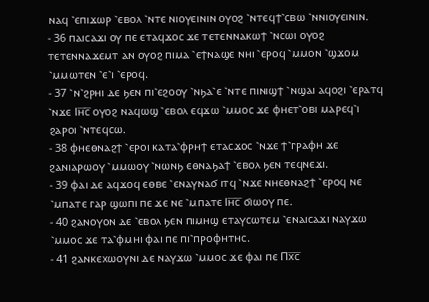ⲛⲁϥ ⳿ⲉⲡⲓϫⲱⲣ ⳿ⲉⲃⲟⲗ ⳿ⲛⲧⲉ ⲛⲓⲟⲩⲉⲓⲛⲓⲛ ⲟⲩⲟϩ ⳿ⲛⲧⲉϥϯ⳿ⲥⲃⲱ ⳿ⲛⲛⲓⲟⲩⲉⲓⲛⲓⲛ.
- 36 ⲡⲁⲓⲥⲁϫⲓ ⲟⲩ ⲡⲉ ⲉⲧⲁϥϫⲟⲥ ϫⲉ ⲧⲉⲧⲉⲛⲛⲁⲕⲱϯ ⳿ⲛⲥⲱⲓ ⲟⲩⲟϩ ⲧⲉⲧⲉⲛⲛⲁϫⲉⲙⲧ ⲁⲛ ⲟⲩⲟϩ ⲡⲓⲙⲁ ⳿ⲉϯⲛⲁϣⲉ ⲛⲏⲓ ⳿ⲉⲣⲟϥ ⳿ⲙⲙⲟⲛ ⳿ϣϫⲟⲙ ⳿ⲙⲙⲱⲧⲉⲛ ⳿ⲉ⳿ⲓ ⳿ⲉⲣⲟϥ.
- 37 ⳿ⲛ⳿ϩⲣⲏⲓ ⲇⲉ ϧⲉⲛ ⲡⲓ⳿ⲉϩⲟⲟⲩ ⳿ⲛϧⲁ⳿ⲉ ⳿ⲛⲧⲉ ⲡⲓⲛⲓϣϯ ⳿ⲛϣⲁⲓ ⲁϥⲟϩⲓ ⳿ⲉⲣⲁⲧϥ ⳿ⲛϫⲉ Ⲓⲏ̅ⲥ̅ ⲟⲩⲟϩ ⲛⲁϥⲱϣ ⳿ⲉⲃⲟⲗ ⲉϥϫⲱ ⳿ⲙⲙⲟⲥ ϫⲉ ⲫⲏⲉⲧ⳿ⲟⲃⲓ ⲙⲁⲣⲉϥ⳿ⲓ ϩⲁⲣⲟⲓ ⳿ⲛⲧⲉϥⲥⲱ.
- 38 ⲫⲏⲉⲑⲛⲁϩϯ ⳿ⲉⲣⲟⲓ ⲕⲁⲧⲁ⳿ⲫⲣⲏϯ ⲉⲧⲁⲥϫⲟⲥ ⳿ⲛϫⲉ ϯ⳿ⲅⲣⲁⲫⲏ ϫⲉ ϩⲁⲛⲓⲁⲣⲱⲟⲩ ⳿ⲙⲙⲱⲟⲩ ⳿ⲛⲱⲛϧ ⲉⲑⲛⲁϧⲁϯ ⳿ⲉⲃⲟⲗ ϧⲉⲛ ⲧⲉϥⲛⲉϫⲓ.
- 39 ⲫⲁⲓ ⲇⲉ ⲁϥϫⲟϥ ⲉⲑⲃⲉ ⳿ⲉⲛⲁⲩⲛⲁϭ ⲓⲧϥ ⳿ⲛϫⲉ ⲛⲏⲉⲑⲛⲁϩϯ ⳿ⲉⲣⲟϥ ⲛⲉ ⳿ⲙⲡⲁⲧⲉ ⲅⲁⲣ ϣⲱⲡⲓ ⲡⲉ ϫⲉ ⲛⲉ ⳿ⲙⲡⲁⲧⲉ Ⲓⲏ̅ⲥ̅ ϭⲓⲱⲟⲩ ⲡⲉ.
- 40 ϩⲁⲛⲟⲩⲟⲛ ⲇⲉ ⳿ⲉⲃⲟⲗ ϧⲉⲛ ⲡⲓⲙⲏϣ ⲉⲧⲁⲩⲥⲱⲧⲉⲙ ⳿ⲉⲛⲁⲓⲥⲁϫⲓ ⲛⲁⲩϫⲱ ⳿ⲙⲙⲟⲥ ϫⲉ ⲧⲁ⳿ⲫⲙⲏⲓ ⲫⲁⲓ ⲡⲉ ⲡⲓ⳿ⲡⲣⲟⲫⲏⲧⲏⲥ.
- 41 ϩⲁⲛⲕⲉⲭⲱⲟⲩⲛⲓ ⲇⲉ ⲛⲁⲩϫⲱ ⳿ⲙⲙⲟⲥ ϫⲉ ⲫⲁⲓ ⲡⲉ Ⲡⲭ̅ⲥ̅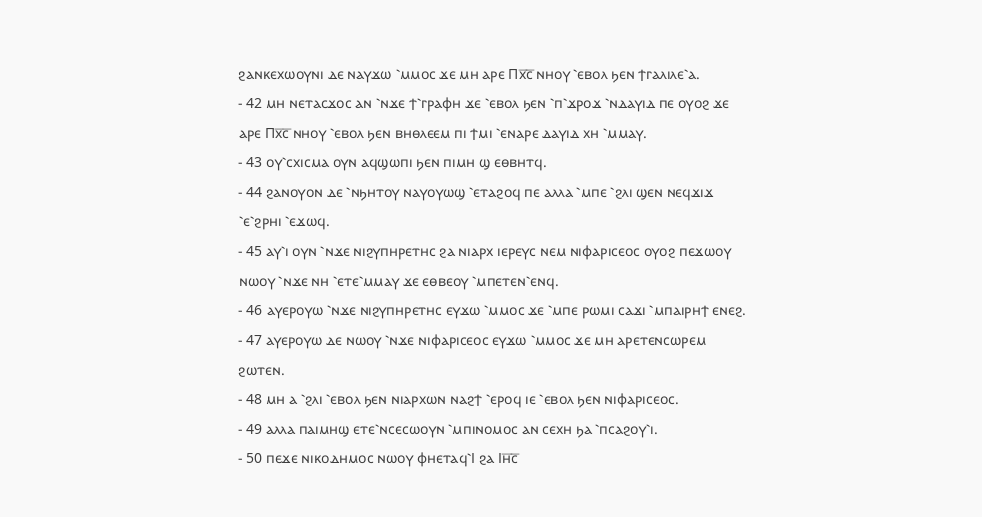ϩⲁⲛⲕⲉⲭⲱⲟⲩⲛⲓ ⲇⲉ ⲛⲁⲩϫⲱ ⳿ⲙⲙⲟⲥ ϫⲉ ⲙⲏ ⲁⲣⲉ Ⲡⲭ̅ⲥ̅ ⲛⲏⲟⲩ ⳿ⲉⲃⲟⲗ ϧⲉⲛ ϯⲅⲁⲗⲓⲗⲉ⳿ⲁ.
- 42 ⲙⲏ ⲛⲉⲧⲁⲥϫⲟⲥ ⲁⲛ ⳿ⲛϫⲉ ϯ⳿ⲅⲣⲁⲫⲏ ϫⲉ ⳿ⲉⲃⲟⲗ ϧⲉⲛ ⳿ⲡ⳿ϫⲣⲟϫ ⳿ⲛⲇⲁⲩⲓⲇ ⲡⲉ ⲟⲩⲟϩ ϫⲉ ⲁⲣⲉ Ⲡⲭ̅ⲥ̅ ⲛⲏⲟⲩ ⳿ⲉⲃⲟⲗ ϧⲉⲛ ⲃⲏⲑⲗⲉⲉⲙ ⲡⲓ ϯⲙⲓ ⳿ⲉⲛⲁⲣⲉ ⲇⲁⲩⲓⲇ ⲭⲏ ⳿ⲙⲙⲁⲩ.
- 43 ⲟⲩ⳿ⲥⲭⲓⲥⲙⲁ ⲟⲩⲛ ⲁϥϣⲱⲡⲓ ϧⲉⲛ ⲡⲓⲙⲏ ϣ ⲉⲑⲃⲏⲧϥ.
- 44 ϩⲁⲛⲟⲩⲟⲛ ⲇⲉ ⳿ⲛϧⲏⲧⲟⲩ ⲛⲁⲩⲟⲩⲱϣ ⳿ⲉⲧⲁϩⲟϥ ⲡⲉ ⲁⲗⲗⲁ ⳿ⲙⲡⲉ ⳿ϩⲗⲓ ϣⲉⲛ ⲛⲉϥϫⲓϫ ⳿ⲉ⳿ϩⲣⲏⲓ ⳿ⲉϫⲱϥ.
- 45 ⲁⲩ⳿ⲓ ⲟⲩⲛ ⳿ⲛϫⲉ ⲛⲓϩⲩⲡⲏⲣⲉⲧⲏⲥ ϩⲁ ⲛⲓⲁⲣⲭ ⲓⲉⲣⲉⲩⲥ ⲛⲉⲙ ⲛⲓⲫⲁⲣⲓⲥⲉⲟⲥ ⲟⲩⲟϩ ⲡⲉϫⲱⲟⲩ ⲛⲱⲟⲩ ⳿ⲛϫⲉ ⲛⲏ ⳿ⲉⲧⲉ⳿ⲙⲙⲁⲩ ϫⲉ ⲉⲑⲃⲉⲟⲩ ⳿ⲙⲡⲉⲧⲉⲛ⳿ⲉⲛϥ.
- 46 ⲁⲩⲉⲣⲟⲩⲱ ⳿ⲛϫⲉ ⲛⲓϩⲩⲡⲏⲣⲉⲧⲏⲥ ⲉⲩϫⲱ ⳿ⲙⲙⲟⲥ ϫⲉ ⳿ⲙⲡⲉ ⲣⲱⲙⲓ ⲥⲁϫⲓ ⳿ⲙⲡⲁⲓⲣⲏϯ ⲉⲛⲉϩ.
- 47 ⲁⲩⲉⲣⲟⲩⲱ ⲇⲉ ⲛⲱⲟⲩ ⳿ⲛϫⲉ ⲛⲓⲫⲁⲣⲓⲥⲉⲟⲥ ⲉⲩϫⲱ ⳿ⲙⲙⲟⲥ ϫⲉ ⲙⲏ ⲁⲣⲉⲧⲉⲛⲥⲱⲣⲉⲙ ϩⲱⲧⲉⲛ.
- 48 ⲙⲏ ⲁ ⳿ϩⲗⲓ ⳿ⲉⲃⲟⲗ ϧⲉⲛ ⲛⲓⲁⲣⲭⲱⲛ ⲛⲁϩϯ ⳿ⲉⲣⲟϥ ⲓⲉ ⳿ⲉⲃⲟⲗ ϧⲉⲛ ⲛⲓⲫⲁⲣⲓⲥⲉⲟⲥ.
- 49 ⲁⲗⲗⲁ ⲡⲁⲓⲙⲏϣ ⲉⲧⲉ⳿ⲛⲥⲉⲥⲱⲟⲩⲛ ⳿ⲙⲡⲓⲛⲟⲙⲟⲥ ⲁⲛ ⲥⲉⲭⲏ ϧⲁ ⳿ⲡⲥⲁϩⲟⲩ⳿ⲓ.
- 50 ⲡⲉϫⲉ ⲛⲓⲕⲟⲇⲏⲙⲟⲥ ⲛⲱⲟⲩ ⲫⲏⲉⲧⲁϥ⳿Ⲓ ϩⲁ Ⲓⲏ̅ⲥ̅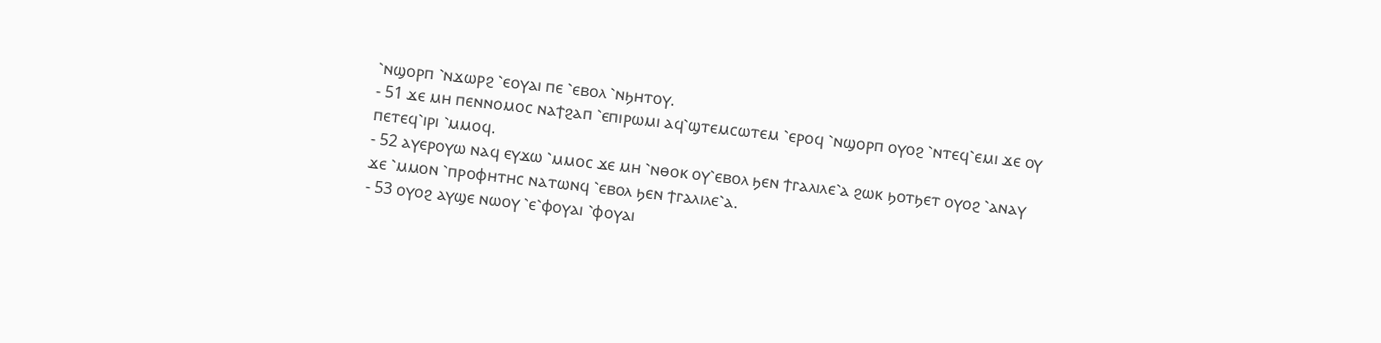⳿ⲛϣⲟⲣⲡ ⳿ⲛϫⲱⲣϩ ⳿ⲉⲟⲩⲁⲓ ⲡⲉ ⳿ⲉⲃⲟⲗ ⳿ⲛϧⲏⲧⲟⲩ.
- 51 ϫⲉ ⲙⲏ ⲡⲉⲛⲛⲟⲙⲟⲥ ⲛⲁϯϩⲁⲡ ⳿ⲉⲡⲓⲣⲱⲙⲓ ⲁϥ⳿ϣⲧⲉⲙⲥⲱⲧⲉⲙ ⳿ⲉⲣⲟϥ ⳿ⲛϣⲟⲣⲡ ⲟⲩⲟϩ ⳿ⲛⲧⲉϥ⳿ⲉⲙⲓ ϫⲉ ⲟⲩ ⲡⲉⲧⲉϥ⳿ⲓⲣⲓ ⳿ⲙⲙⲟϥ.
- 52 ⲁⲩⲉⲣⲟⲩⲱ ⲛⲁϥ ⲉⲩϫⲱ ⳿ⲙⲙⲟⲥ ϫⲉ ⲙⲏ ⳿ⲛⲑⲟⲕ ⲟⲩ⳿ⲉⲃⲟⲗ ϧⲉⲛ ϯⲅⲁⲗⲓⲗⲉ⳿ⲁ ϩⲱⲕ ϧⲟⲧϧⲉⲧ ⲟⲩⲟϩ ⳿ⲁⲛⲁⲩ ϫⲉ ⳿ⲙⲙⲟⲛ ⳿ⲡⲣⲟⲫⲏⲧⲏⲥ ⲛⲁⲧⲱⲛϥ ⳿ⲉⲃⲟⲗ ϧⲉⲛ ϯⲅⲁⲗⲓⲗⲉ⳿ⲁ.
- 53 ⲟⲩⲟϩ ⲁⲩϣⲉ ⲛⲱⲟⲩ ⳿ⲉ⳿ⲫⲟⲩⲁⲓ ⳿ⲫⲟⲩⲁⲓ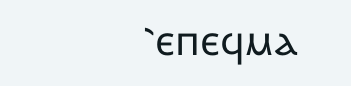⳿ⲉⲡⲉϥⲙⲁ